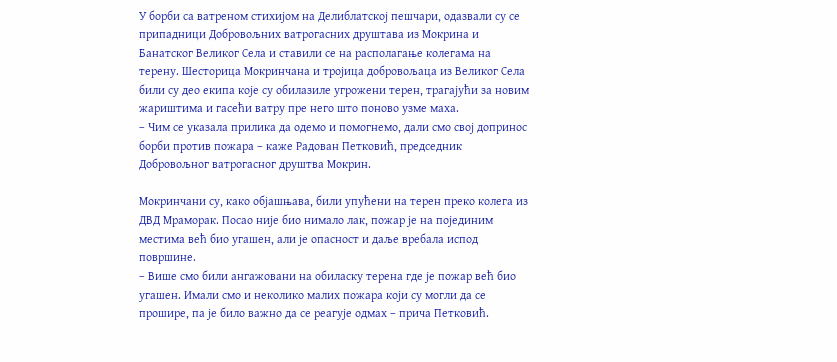У борби са ватреном стихијом на Делиблатској пешчари, одазвали су се припадници Добровољних ватрогасних друштава из Мокрина и Банатског Великог Села и ставили се на располагање колегама на терену. Шесторица Мокринчана и тројица добровољаца из Великог Села били су део екипа које су обилазиле угрожени терен, трагајући за новим жариштима и гасећи ватру пре него што поново узме маха.
– Чим се указала прилика да одемо и помогнемо, дали смо свој допринос борби против пожара – каже Радован Петковић, председник Добровољног ватрогасног друштва Мокрин.

Мокринчани су, како објашњава, били упућени на терен преко колега из ДВД Мраморак. Посао није био нимало лак, пожар је на појединим местима већ био угашен, али је опасност и даље вребала испод површине.
– Више смо били ангажовани на обиласку терена где је пожар већ био угашен. Имали смо и неколико малих пожара који су могли да се прошире, па је било важно да се реагује одмах – прича Петковић.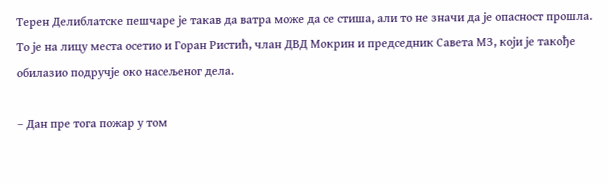Терен Делиблатске пешчаре је такав да ватра може да се стиша, али то не значи да је опасност прошла. То је на лицу места осетио и Горан Ристић, члан ДВД Мокрин и председник Савета МЗ, који је такође обилазио подручје око насељеног дела.

– Дан пре тога пожар у том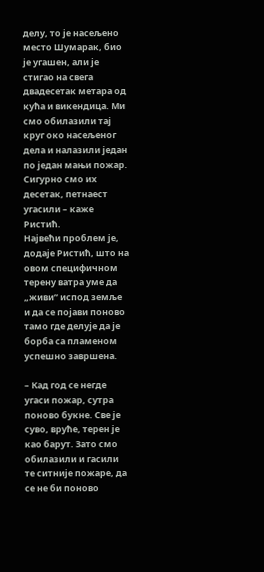делу, то је насељено место Шумарак, био је угашен, али је стигао на свега двадесетак метара од кућа и викендица. Ми смо обилазили тај круг око насељеног дела и налазили један по један мањи пожар. Сигурно смо их десетак, петнаест угасили – каже Ристић.
Највећи проблем је, додаје Ристић, што на овом специфичном терену ватра уме да „живи” испод земље и да се појави поново тамо где делује да је борба са пламеном успешно завршена.

– Кад год се негде угаси пожар, сутра поново букне. Све је суво, вруће, терен је као барут. Зато смо обилазили и гасили те ситније пожаре, да се не би поново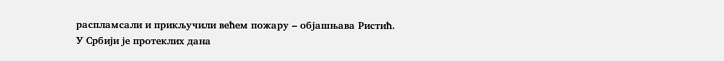распламсали и прикључили већем пожару – објашњава Ристић.
У Србији је протеклих дана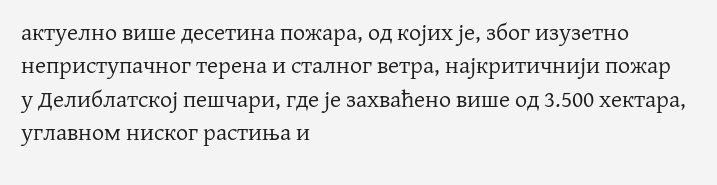актуелно више десетина пожара, од којих је, због изузетно неприступачног терена и сталног ветра, најкритичнији пожар у Делиблатској пешчари, где је захваћено више од 3.500 хектара, углавном ниског растиња и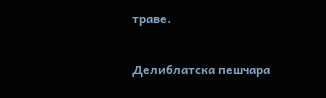траве.

Делиблатска пешчара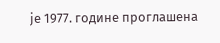је 1977. године проглашена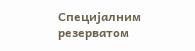Специјалним резерватом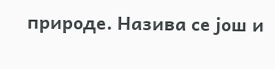природе. Назива се још и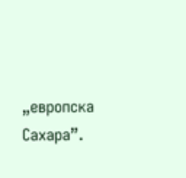„европска Сахара”.